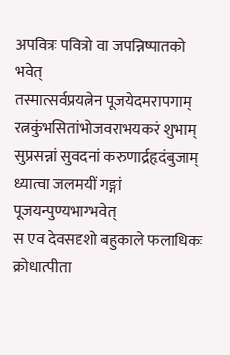अपवित्रः पवित्रो वा जपन्निष्पातको भवेत्
तस्मात्सर्वप्रयत्नेन पूजयेदमरापगाम्
रत्नकुंभसितांभोजवराभयकरं शुभाम्
सुप्रसन्नां सुवदनां करुणार्द्रहृदंबुजाम्
ध्यात्वा जलमयीं गङ्गां पूजयन्पुण्यभाग्भवेत्
स एव देवसदृशो बहुकाले फलाधिकः
क्रोधात्पीता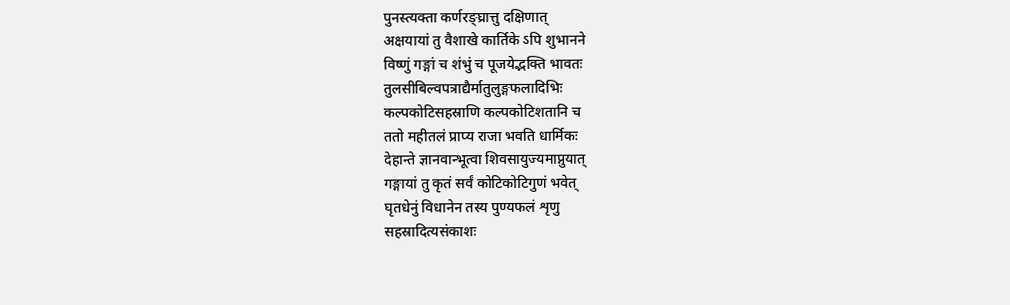पुनस्त्यक्ता कर्णरङ्घ्रात्तु दक्षिणात्
अक्षयायां तु वैशाखे कार्तिके ऽपि शुभानने
विष्णुं गङ्गां च शंभुं च पूजयेद्भक्ति भावतः
तुलसीबिल्वपत्राद्यैर्मातुलुङ्गफलादिभिः
कल्पकोटिसहस्राणि कल्पकोटिशतानि च
ततो महीतलं प्राप्य राजा भवति धार्मिकः
देहान्ते ज्ञानवान्भूत्वा शिवसायुज्यमाप्नुयात्
गङ्गायां तु कृतं सर्वं कोटिकोटिगुणं भवेत्
घृतधेनुं विधानेन तस्य पुण्यफलं शृणु
सहस्रादित्यसंकाशः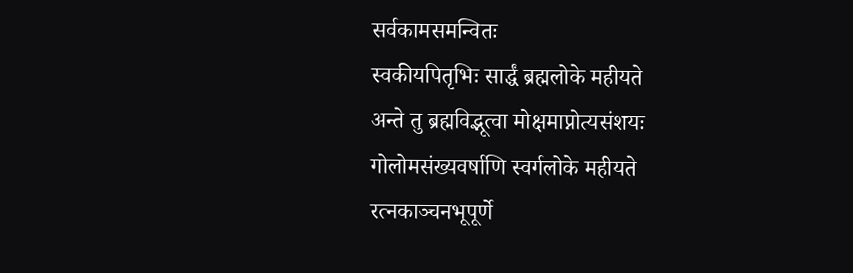सर्वकामसमन्वितः
स्वकीयपितृभिः सार्द्धं ब्रह्मलोके महीयते
अन्ते तु ब्रह्मविद्भूत्वा मोक्षमाप्नोत्यसंशयः
गोलोमसंख्यवर्षाणि स्वर्गलोके महीयते
रत्नकाञ्चनभूपूर्णे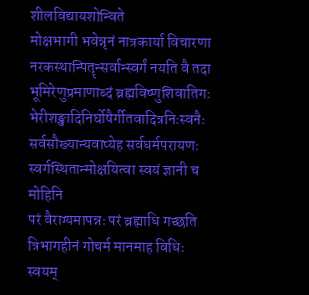शीलविद्यायशोन्विते
मोक्षभागी भवेन्नृनं नात्रकार्या विचारणा
नरकस्थान्पितॄन्सर्वान्स्वर्गं नयति वै तदा
भूमिरेणुप्रमाणाब्दं ब्रह्मविष्णुशिवातिगः
भेरीशङ्खादिनिर्घोषैर्गीतवादित्रनिःस्वनैः
सर्वसौख्यान्यवाप्येह सर्वधर्मपरायणः
स्वर्गस्थितान्मोक्षयित्वा स्वयं ज्ञानी च मोहिनि
परं वैराग्यमापन्नः परं ब्रह्माधि गच्छति
त्रिभागहीनं गोचर्म मानमाह विधिः स्वयम्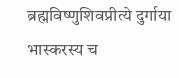ब्रह्मविष्णुशिवप्रीत्ये दुर्गाया भास्करस्य च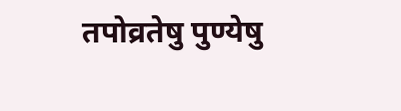तपोव्रतेषु पुण्येषु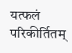यत्फलं परिकीर्तितम्